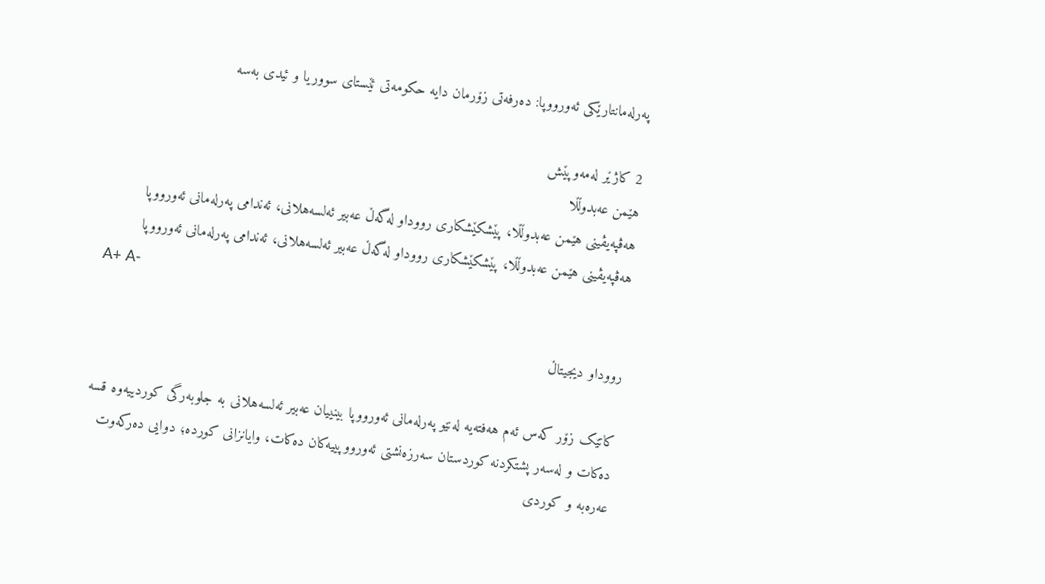پەرلەمانتارێکی ئەورووپا: دەرفەتی زۆرمان دایە حکومەتی ئێستای سووریا و ئیدی بەسە

2 کاژێر له‌مه‌وپێش
هێمن عەبدوڵڵا
هەڤپەیڤینی هێمن عەبدوڵڵا، پێشکێشکاری رووداو لەگەڵ عەبیر ئەلسەهلانی، ئەندامی پەرلەمانی ئەورووپا
هەڤپەیڤینی هێمن عەبدوڵڵا، پێشکێشکاری رووداو لەگەڵ عەبیر ئەلسەهلانی، ئەندامی پەرلەمانی ئەورووپا
A+ A-

رووداو دیجیتاڵ

کاتێک زۆر کەس ئەم هەفتەیە لەنێو پەرلەمانی ئەورووپا بینییان عەبیر ئەلسەهلانی بە جلوبەرگی کوردییەوە قسە دەکات و لەسەر پشتکردنە کوردستان سەرزەنشتی ئەورووپییەکان دەکات، وایانزانی کوردە؛ دوایی دەرکەوت عەرەبە و کوردی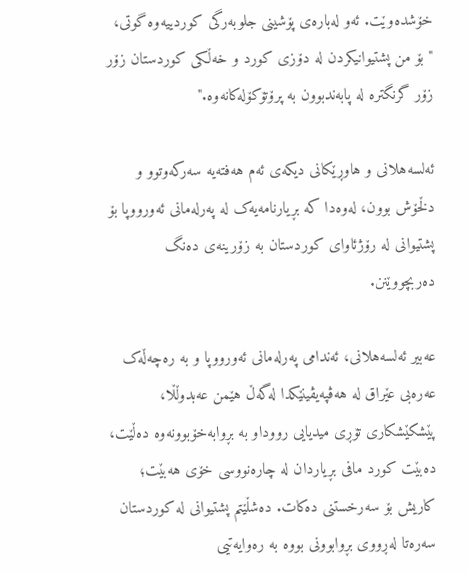خۆشدەوێت. ئەو لەبارەی پۆشینی جلوبەرگی کوردییەوە گوتی، "بۆ من پشتیوانیکردن لە دۆزی کورد و خەڵکی کوردستان زۆر زۆر گرنگترە لە پابەندبوون بە پرۆتۆکۆلەکانەوە."

ئەلسەهلانی و هاوڕێکانی دیکەی ئەم هەفتەیە سەرکەوتوو و دڵخۆش بوون، لەوەدا کە بڕیارنامەیەک لە پەرلەمانی ئەورووپا بۆ پشتیوانی لە رۆژئاوای کوردستان بە زۆرینەی دەنگ دەربچووێنن.

عەبیر ئەلسەهلانی، ئەندامی پەرلەمانی ئەورووپا و بە رەچەڵەک عەرەبی عێراق لە هەڤپەیڤینێکدا لەگەڵ هێمن عەبدوڵڵا، پێشکێشکاری تۆڕی میدیایی رووداو بە بڕوابەخۆبوونەوە دەڵێت، دەبێت کورد مافی بڕیاردان لە چارەنووسی خۆی هەبێت؛ کاریش بۆ سەرخستنی دەکات. دەشڵێتم پشتیوانی لە کوردستان سەرەتا لەڕووی بڕوابوونی بووە بە رەوایەتیی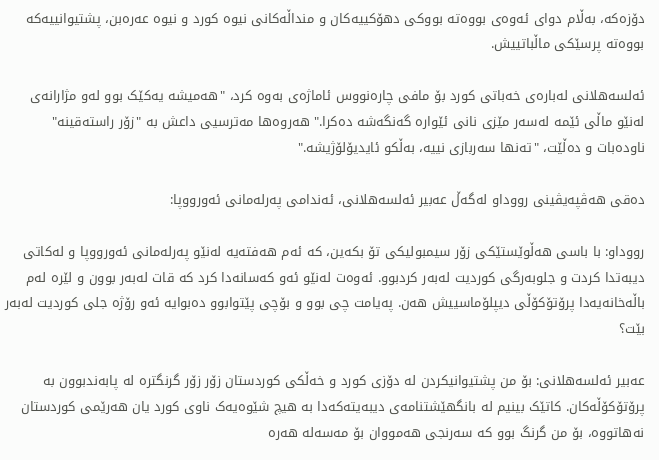دۆزەکە، بەڵام دوای ئەوەی بووەتە بووکی دهۆکییەکان و منداڵەکانی نیوە کورد و نیوە عەرەبن، پشتیوانییەکە بووەتە پرسێکی ماڵباتییش.

ئەلسەهلانی لەبارەی خەباتی کورد بۆ مافی چارەنووس ئاماژەی بەوە کرد، "هەمیشە یەکێک بوو لەو مژارانەی لەنێو ماڵی ئێمە لەسەر مێزی نانی ئێوارە گەنگەشە دەکرا." هەروەها مەترسیی داعش بە "زۆر راستەقینە" ناودەبات و دەڵێت، "تەنها سەربازی نییە، بەڵکو ئایدیۆلۆژیشە."

دەقی هەڤپەیڤینی رووداو لەگەڵ عەبیر ئەلسەهلانی، ئەندامی پەرلەمانی ئەورووپا:

رووداو: با باسی هەڵوێستێکی زۆر سیمبولیکی تۆ بکەین، کە ئەم هەفتەیە لەنێو پەرلەمانی ئەورووپا و لەکاتی دیبەتدا کردت و جلوبەرگی کوردیت لەبەر کردبوو. ئەوەت لەنێو ئەو کەسانەدا کرد کە قات لەبەر بوون و لێرە لەم باڵەخانەیەدا پرۆتۆکۆڵی دیپلۆماسییش هەن. پەیامت چی بوو و بۆچی پێتوابوو دەبوایە ئەو رۆژە جلی کوردیت لەبەر بێت؟

عەبیر ئەلسەهلانی: بۆ من پشتیوانیکردن لە دۆزی کورد و خەڵکی کوردستان زۆر زۆر گرنگترە لە پابەندبوون بە پرۆتۆکۆڵەکان. کاتێک بینیم لە بانگهێشتنامەی دیبەیتەکەدا بە هیچ شێوەیەک ناوی کورد یان هەرێمی کوردستان نەهاتووە، بۆ من گرنگ بوو کە سەرنجی هەمووان بۆ مەسەلە هەرە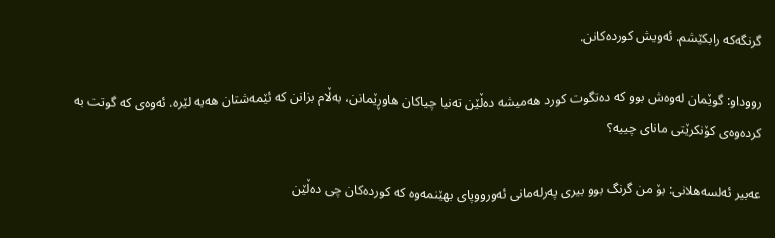گرنگەکە رابکێشم. ئەویش کوردەکانن.

رووداو: گوێمان لەوەش بوو کە دەتگوت کورد هەمیشە دەڵێن تەنیا چیاکان هاوڕێمانن، بەڵام بزانن کە ئێمەشتان هەیە لێرە. ئەوەی کە گوتت بە کردەوەی کۆنکرێتی مانای چییە؟

عەبیر ئەلسەهلانی: بۆ من گرنگ بوو بیری پەرلەمانی ئەورووپای بهێنمەوە کە کوردەکان چی دەڵێن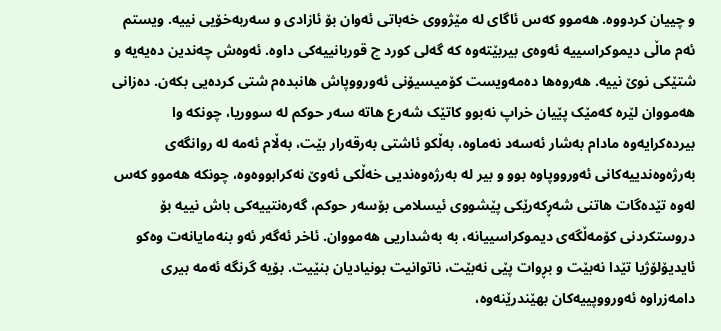و چییان کردووە. هەموو کەس ئاگای لە مێژووی خەباتی ئەوان بۆ ئازادی و سەربەخۆیی نییە. ویستم ئەم ماڵی دیموکراسییە ئەوەی بیربێتەوە کە گەلی کورد چ قوربانییەکی داوە. ئەوەش چەندین دەیەیە و شتێکی نوێ نییە. هەروەها دەمەویست کۆمیسیۆنی ئەورووپاش هانبدەم شتی کردەیی بکەن. دەزانی هەمووان لێرە کەمێک پێیان خراپ نەبوو کاتێک شەرع هاتە سەر حوکم لە سووریا، چونکە وا بیردەکرایەوە مادام بەشار ئەسەد نەماوە، بەڵکو ئاشتی بەرقەرار بێت، بەڵام ئەمە لە روانگەی بەرژەوەندییەکانی ئەورووپاوە بوو و بیر لە بەرژەوەندیی خەڵکی ئەوێ نەکرابووەوە، چونکە هەموو کەس لەوە تێدەگات هاتنی شەڕکەرێکی پێشووی ئیسلامی بۆسەر حوکم، گەرەنتییەکی باش نییە بۆ دروستکردنی کۆمەڵگەی دیموکراسییانە، بە بەشداریی هەمووان. ئاخر ئەگەر ئەو بنەمایانەت وەکو ئایدیۆلۆژیا تێدا نەبێت و بڕوات پێی نەبێت، ناتوانیت بونیادیان بنێیت. بۆیە گرنگە ئەمە بیری دامەزراوە ئەورووپییەکان بهێندرێنەوە،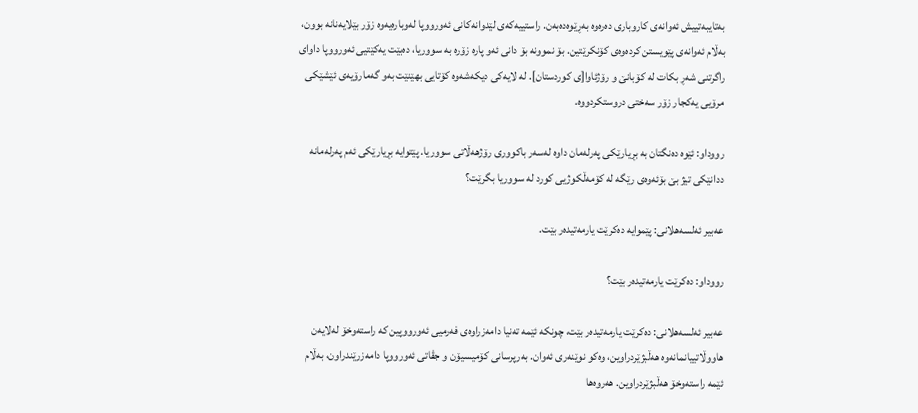بەتایبەتییش ئەوانەی کاروباری دەرەوە بەڕێوەدەبەن. راستییەکەی لێدوانەکانی ئەورووپا لەوبارەیەوە زۆر بێلایەنانە بوون، بەڵام ئەوانەی پێویستن کردەوەی کۆنکرێتین. بۆ نموونە بۆ دانی ئەو پارە زۆرە بە سووریا، دەبێت یەکێتیی ئەورووپا داوای راگرتنی شەڕ بکات لە کۆبانێ و رۆژئاوا[ی کوردستان]. لە لایەکی دیکەشەوە کۆتایی بهێنێت بەو گەمارۆیەی ئێشێکی مرۆیی یەکجار زۆر سەختی دروستکردووە.

رووداو: ئێوە دەنگتان بە بڕیارێکی پەرلەمان داوە لەسەر باکووری رۆژهەڵاتی سووریا. پێتوایە بڕیارێکی ئەم پەرلەمانە ددانێکی تیژ بێ بۆئەوەی رێگە لە کۆمەڵکوژیی کورد لە سووریا بگرێت؟

عەبیر ئەلسەهلانی: پێموایە دەکرێت یارمەتیدەر بێت.

رووداو: دەکرێت یارمەتیدەر بێت؟

عەبیر ئەلسەهلانی: دەکرێت یارمەتیدەر بێت، چونکە ئێمە تەنیا دامەزراوەی فەرمیی ئەورووپین کە راستەوخۆ لەلایەن هاووڵاتییانمانەوە هەڵبژێردراوین، وەکو نوێنەری ئەوان. بەرپرسانی کۆمیسیۆن و جڤاتی ئەورووپا دامەزرێندراون، بەڵام ئێمە راستەوخۆ هەڵبژێردراوین. هەروەها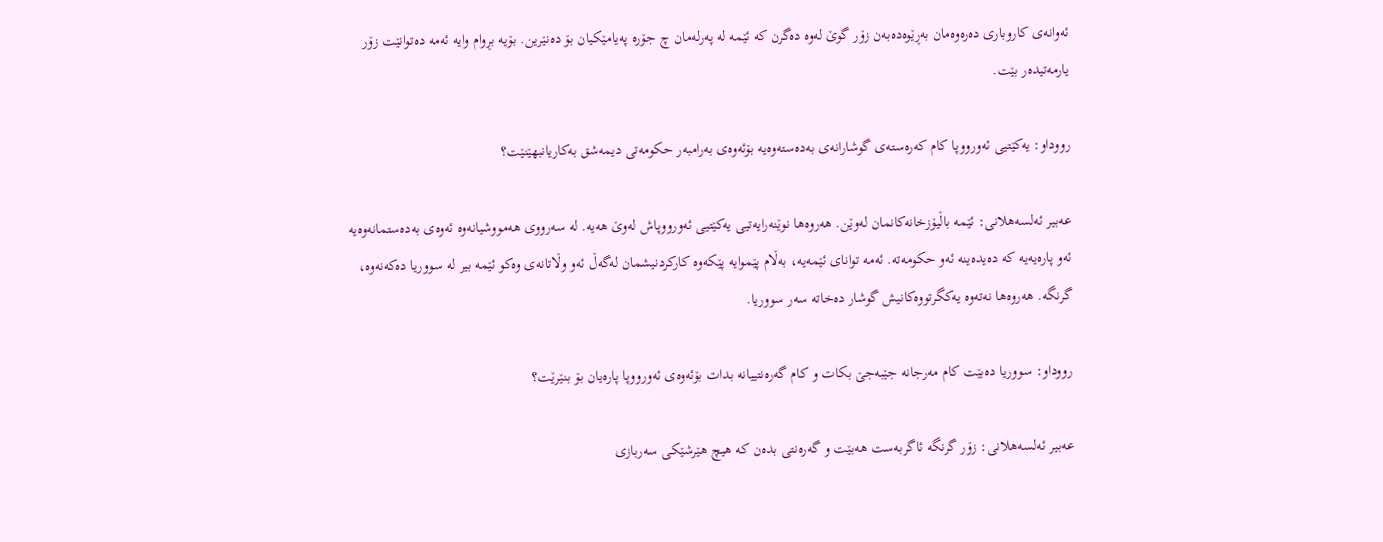ئەوانەی کاروباری دەرەوەمان بەڕێوەدەبەن زۆر گوێ لەوە دەگرن کە ئێمە لە پەرلەمان چ جۆرە پەیامێکیان بۆ دەنێرین. بۆیە بڕوام وایە ئەمە دەتوانێت زۆر یارمەتیدەر بێت.

رووداو: یەکێتیی ئەورووپا کام کەرەستەی گوشارانەی بەدەستەوەیە بۆئەوەی بەرامبەر حکومەتی دیمەشق بەکاریانبهێنێت؟

عەبیر ئەلسەهلانی: ئێمە باڵیۆزخانەکانمان لەوێن. هەروەها نوێنەرایەتیی یەکێتیی ئەورووپاش لەوێ هەیە. لە سەرووی هەمووشیانەوە ئەوەی بەدەستمانەوەیە ئەو پارەیەیە کە دەیدەینە ئەو حکومەتە. ئەمە توانای ئێمەیە، بەڵام پێموایە پێکەوە کارکردنیشمان لەگەڵ ئەو وڵاتانەی وەکو ئێمە بیر لە سووریا دەکەنەوە، گرنگە. هەروەها نەتەوە یەکگرتووەکانیش گوشار دەخاتە سەر سووریا.

رووداو: سووریا دەبێت کام مەرجانە جێبەجێ بکات و کام گەرەنتییانە بدات بۆئەوەی ئەورووپا پارەیان بۆ بنێرێت؟

عەبیر ئەلسەهلانی: زۆر گرنگە ئاگربەست هەبێت و گەرەنتی بدەن کە هیچ هێرشێکی سەربازی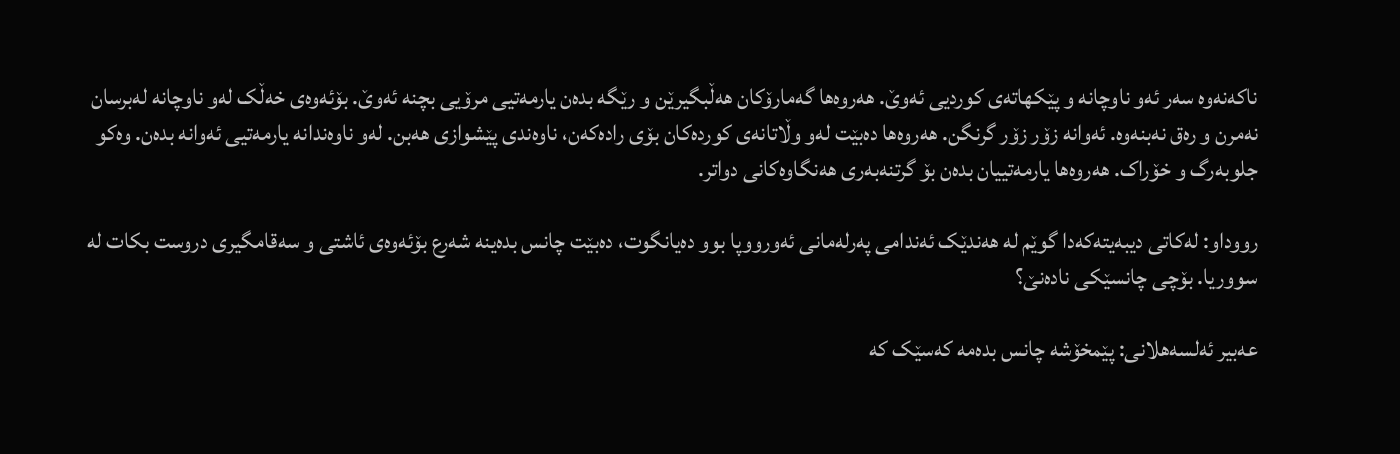ناکەنەوە سەر ئەو ناوچانە و پێکهاتەی کوردیی ئەوێ. هەروەها گەمارۆکان هەڵبگیرێن و رێگە بدەن یارمەتیی مرۆیی بچنە ئەوێ. بۆئەوەی خەڵک لەو ناوچانە لەبرسان نەمرن و رەق نەبنەوە. ئەوانە زۆر زۆر گرنگن. هەروەها دەبێت لەو وڵاتانەی کوردەکان بۆی رادەکەن، ناوەندی پێشوازی هەبن. لەو ناوەندانە یارمەتیی ئەوانە بدەن. وەکو جلوبەرگ و خۆراک. هەروەها یارمەتییان بدەن بۆ گرتنەبەری هەنگاوەکانی دواتر.

رووداو: لەکاتی دیبەیتەکەدا گوێم لە هەندێک ئەندامی پەرلەمانی ئەورووپا بوو دەیانگوت، دەبێت چانس بدەینە شەرع بۆئەوەی ئاشتی و سەقامگیری دروست بکات لە سووریا. بۆچی چانسێکی نادەنێ؟

عەبیر ئەلسەهلانی: پێمخۆشە چانس بدەمە کەسێک کە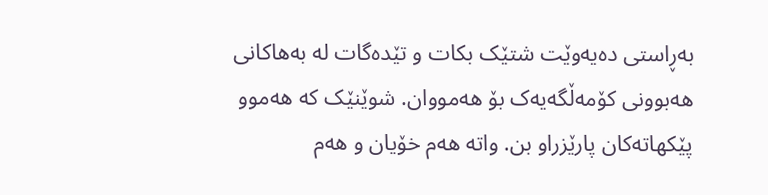بەڕاستی دەیەوێت شتێک بکات و تێدەگات لە بەهاکانی هەبوونی کۆمەڵگەیەک بۆ هەمووان. شوێنێک کە هەموو پێکهاتەکان پارێزراو بن. واتە هەم خۆیان و هەم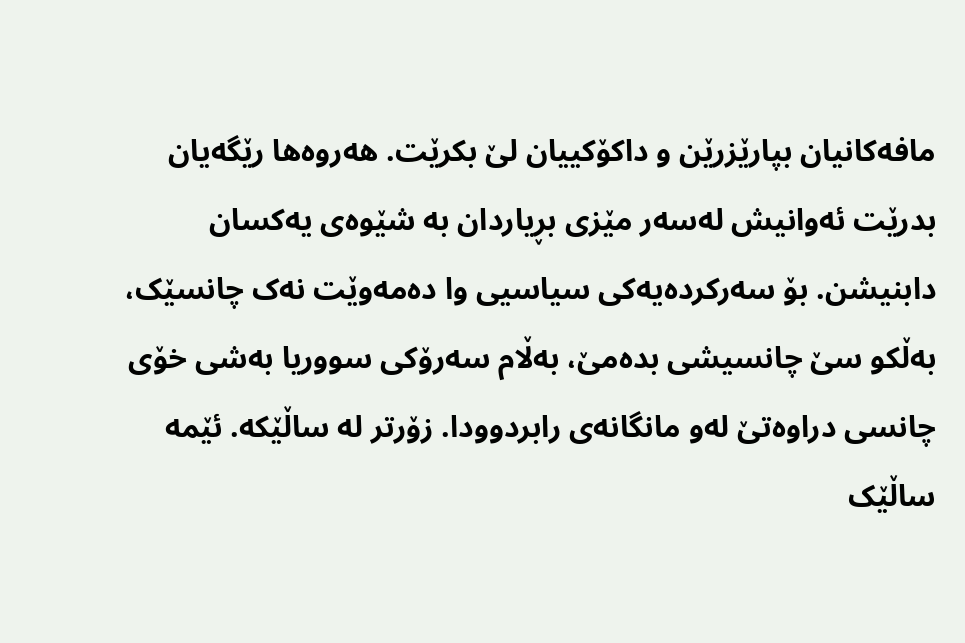مافەکانیان بپارێزرێن و داکۆکییان لێ بکرێت. هەروەها رێگەیان بدرێت ئەوانیش لەسەر مێزی بڕیاردان بە شێوەی یەکسان دابنیشن. بۆ سەرکردەیەکی سیاسیی وا دەمەوێت نەک چانسێک، بەڵکو سێ چانسیشی بدەمێ، بەڵام سەرۆکی سووریا بەشی خۆی چانسی دراوەتێ لەو مانگانەی رابردوودا. زۆرتر لە ساڵێکە. ئێمە ساڵێک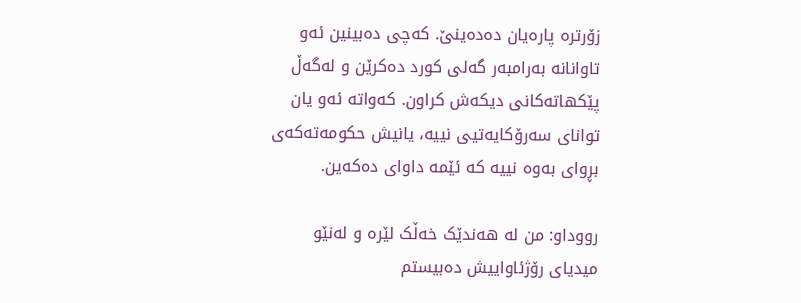زۆرترە پارەیان دەدەینێ. کەچی دەبینین ئەو تاوانانە بەرامبەر گەلی کورد دەکرێن و لەگەڵ پێکهاتەکانی دیکەش کراون. کەواتە ئەو یان توانای سەرۆکایەتیی نییە، یانیش حکومەتەکەی بڕوای بەوە نییە کە ئێمە داوای دەکەین.

رووداو: من لە هەندێک خەڵک لێرە و لەنێو میدیای رۆژئاواییش دەبیستم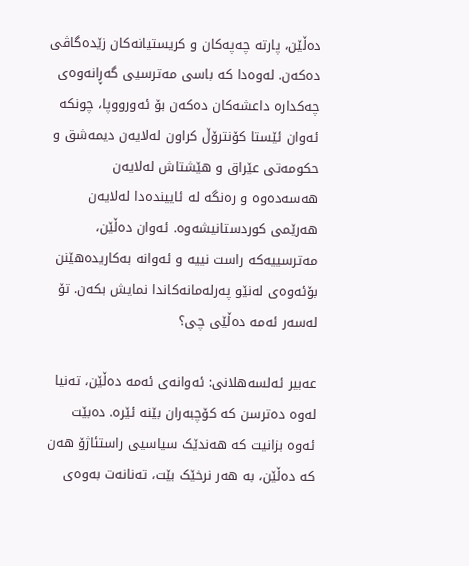دەڵێن، پارتە چەپەکان و کریستیانەکان زێدەگاڤی دەکەن. لەوەدا کە باسی مەترسیی گەڕانەوەی چەکدارە داعشەکان دەکەن بۆ ئەورووپا، چونکە ئەوان ئێستا کۆنترۆڵ کراون لەلایەن دیمەشق و حکومەتی عێراق و هێشتاش لەلایەن هەسەدەوە و رەنگە لە ئاییندەدا لەلایەن هەرێمی کوردستانیشەوە. ئەوان دەڵێن، مەترسییەکە راست نییە و ئەوانە بەکاریدەهێنن بۆئەوەی لەنێو پەرلەمانەکاندا نمایش بکەن. تۆ لەسەر ئەمە دەڵێی چی؟

عەبیر ئەلسەهلانی: ئەوانەی ئەمە دەڵێن، تەنیا لەوە دەترسن کە کۆچبەران بێنە ئێرە. دەبێت ئەوە بزانیت کە هەندێک سیاسیی راستئاژۆ هەن کە دەڵێن، بە هەر نرخێک بێت، تەنانەت بەوەی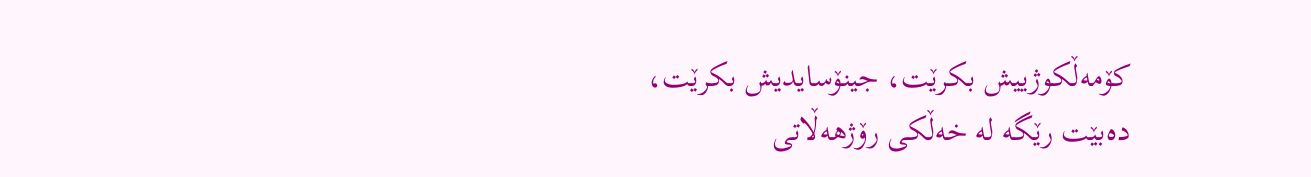کۆمەڵکوژییش بکرێت، جینۆسایدیش بکرێت، دەبێت رێگە لە خەڵکی رۆژهەڵاتی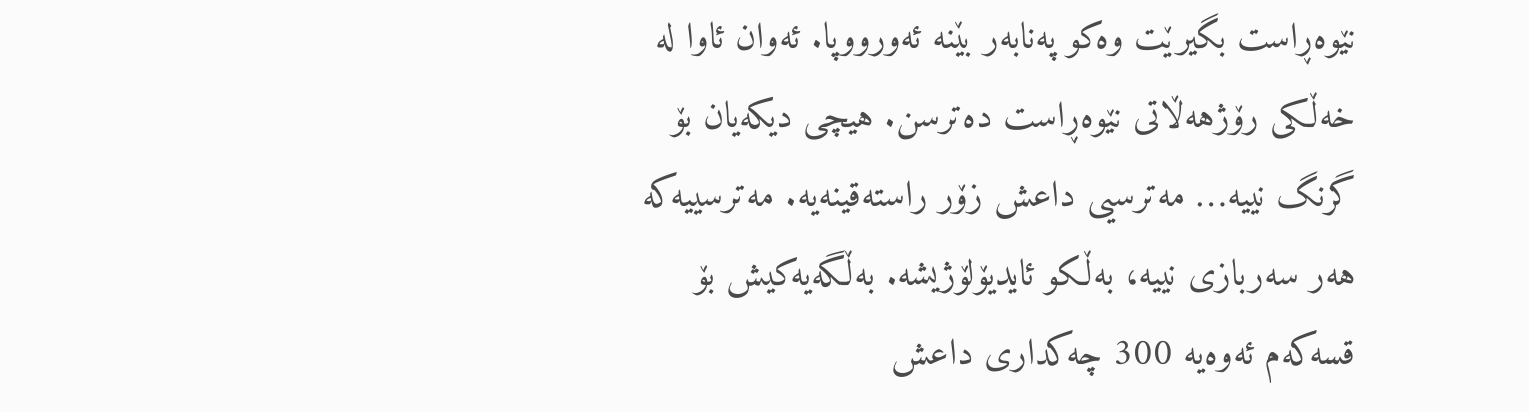نێوەڕاست بگیرێت وەکو پەنابەر بێنە ئەورووپا. ئەوان ئاوا لە خەڵکی رۆژهەڵاتی نێوەڕاست دەترسن. هیچی دیکەیان بۆ گرنگ نییە… مەترسیی داعش زۆر راستەقینەیە. مەترسییەکە هەر سەربازی نییە، بەڵکو ئایدیۆلۆژیشە. بەڵگەیەکیش بۆ قسەکەم ئەوەیە 300 چەکداری داعش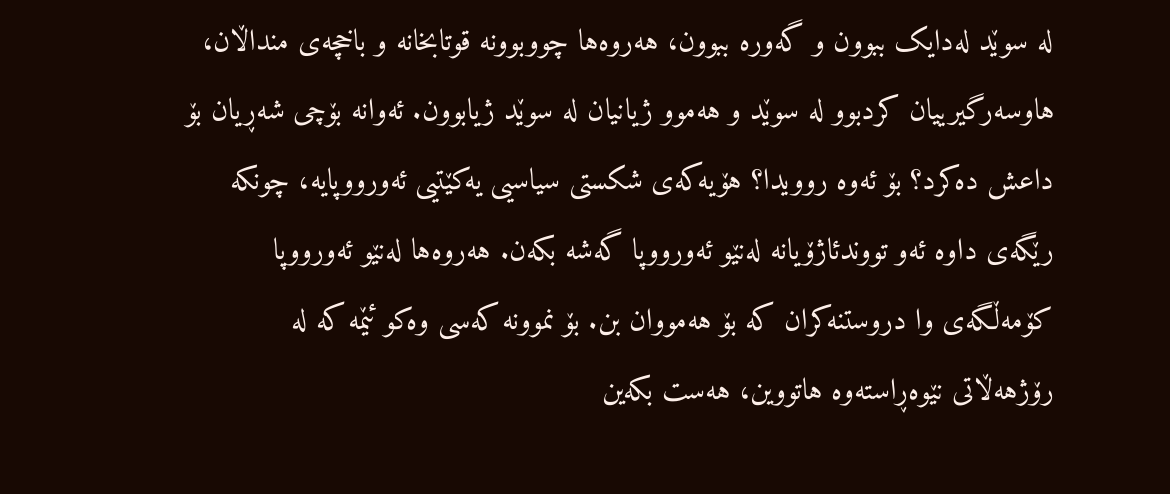لە سوێد لەدایک ببوون و گەورە ببوون، هەروەها چووبوونە قوتابخانە و باخچەی منداڵان، هاوسەرگیرییان کردبوو لە سوێد و هەموو ژیانیان لە سوێد ژیابوون. ئەوانە بۆچی شەڕیان بۆ داعش دەکرد؟ بۆ ئەوە روویدا؟ هۆیەکەی شکستی سیاسیی یەکێتیی ئەورووپایە، چونکە رێگەی داوە ئەو تووندئاژۆیانە لەنێو ئەورووپا گەشە بکەن. هەروەها لەنێو ئەورووپا کۆمەڵگەی وا دروستنەکران کە بۆ هەمووان بن. بۆ نموونە کەسی وەکو ئێمە کە لە رۆژهەڵاتی نێوەڕاستەوە هاتووین، هەست بکەین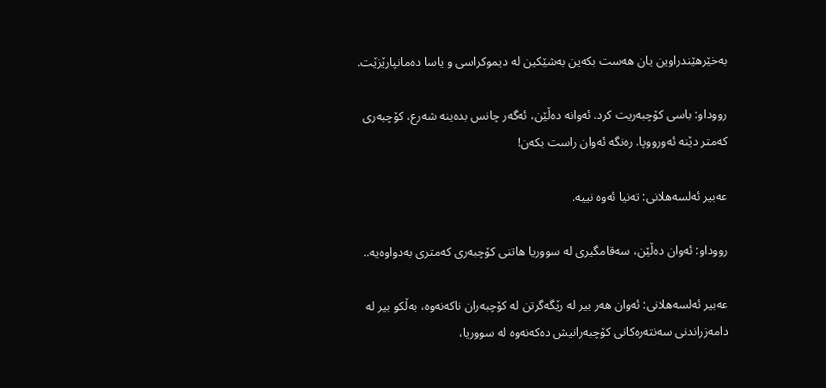بەخێرهێندراوین یان هەست بکەین بەشێکین لە دیموکراسی و یاسا دەمانپارێزێت.

رووداو: باسی کۆچبەریت کرد. ئەوانە دەڵێن، ئەگەر چانس بدەینە شەرع، کۆچبەری کەمتر دێنە ئەورووپا. رەنگە ئەوان راست بکەن!

عەبیر ئەلسەهلانی: تەنیا ئەوە نییە.

رووداو: ئەوان دەڵێن، سەقامگیری لە سووریا هاتنی کۆچبەری کەمتری بەدواوەیە..

عەبیر ئەلسەهلانی: ئەوان هەر بیر لە رێگەگرتن لە کۆچبەران ناکەنەوە، بەڵکو بیر لە دامەزراندنی سەنتەرەکانی کۆچبەرانیش دەکەنەوە لە سووریا،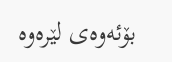بۆئەوەی لێرەوە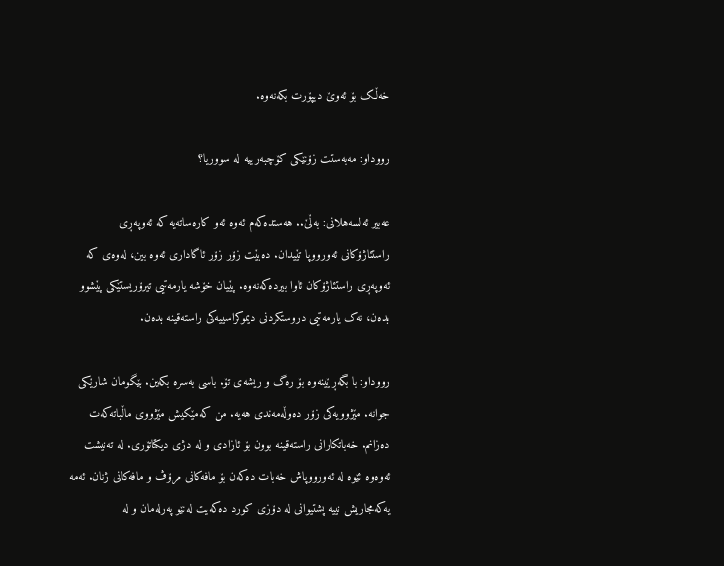خەڵک بۆ ئەوێ دیپۆرت بکەنەوە.

رووداو: مەبەستت زۆنێکی کۆچبەرییە لە سووریا؟

عەبیر ئەلسەهلانی: بەڵێ.. هەستدەکەم ئەوە ئەو کارەساتەیە کە ئەوپەڕی راستئاژۆکانی ئەورووپا تێیدان. دەبێت زۆر زۆر ئاگاداری ئەوە بین، لەوەی کە ئەوپەڕی راستئاژۆکان ئاوا بیردەکەنەوە. پێیان خۆشە یارمەتیی تیرۆریستێکی پێشوو بدەن، نەک یارمەتیی دروستکردنی دیموکراسییەکی راستەقینە بدەن.

رووداو: با بگەڕێینەوە بۆ رەگ و ریشەی تۆ. باسی بەسرە بکەین. بێگومان شارێکی جوانە. مێژوویەکی زۆر دەوڵەمەندی هەیە. من کەمێکیش مێژووی ماڵباتەکەت دەزانم. خەباتکارانی راستەقینە بوون بۆ ئازادی و لە دژی دیکتاتۆری. لە تەنیشت ئەوەوە ئێوە لە ئەورووپاش خەبات دەکەن بۆ مافەکانی مرۆڤ و مافەکانی ژنان. ئەمە یەکەمجاریش نییە پشتیوانی لە دۆزی کورد دەکەیت لەنێو پەرلەمان و لە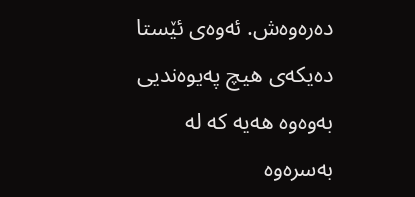دەرەوەش. ئەوەی ئێستا دەیکەی هیچ پەیوەندیی بەوەوە هەیە کە لە بەسرەوە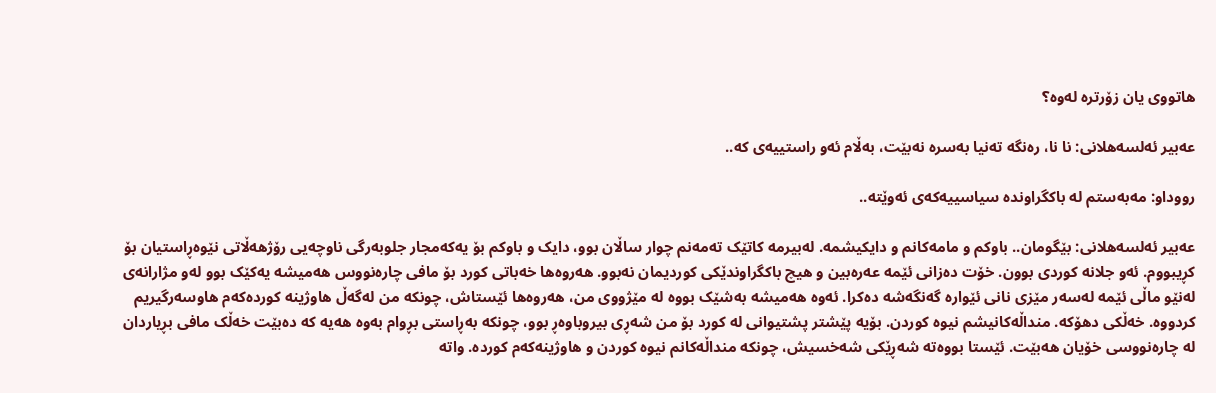هاتووی یان زۆرترە لەوە؟

عەبیر ئەلسەهلانی: نا نا، رەنگە تەنیا بەسرە نەبێت، بەڵام ئەو راستییەی کە..

رووداو: مەبەستم لە باکگراوندە سیاسییەکەی ئەوێتە..

عەبیر ئەلسەهلانی: بێگومان.. باوکم و مامەکانم و دایکیشمە. لەبیرمە کاتێک تەمەنم چوار ساڵان بوو، دایک و باوکم بۆ یەکەمجار جلوبەرگی ناوچەیی رۆژهەڵاتی نێوەڕاستیان بۆ کڕیبووم. ئەو جلانە کوردی بوون. خۆت دەزانی ئێمە عەرەبین و هیچ باکگراوندێکی کوردیمان نەبوو. هەروەها خەباتی کورد بۆ مافی چارەنووس هەمیشە یەکێک بوو لەو مژارانەی لەنێو ماڵی ئێمە لەسەر مێزی نانی ئێوارە گەنگەشە دەکرا. ئەوە هەمیشە بەشێک بووە لە مێژووی من، هەروەها ئێستاش، چونکە من لەگەڵ هاوژینە کوردەکەم هاوسەرگیریم کردووە. خەڵکی دهۆکە. منداڵەکانیشم نیوە کوردن. بۆیە پێشتر پشتیوانی لە کورد بۆ من شەڕی بیروباوەڕ بوو، چونکە بەڕاستی بڕوام بەوە هەیە کە دەبێت خەڵک مافی بڕیاردان لە چارەنووسی خۆیان هەبێت. ئێستا بووەتە شەڕێکی شەخسیش، چونکە منداڵەکانم نیوە کوردن و هاوژینەکەم کوردە. واتە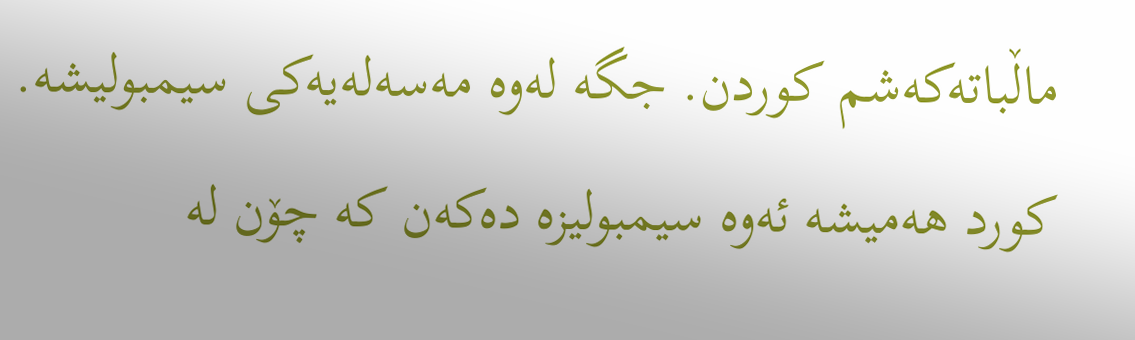ماڵباتەکەشم کوردن. جگە لەوە مەسەلەیەکی سیمبولیشە. کورد هەمیشە ئەوە سیمبولیزە دەکەن کە چۆن لە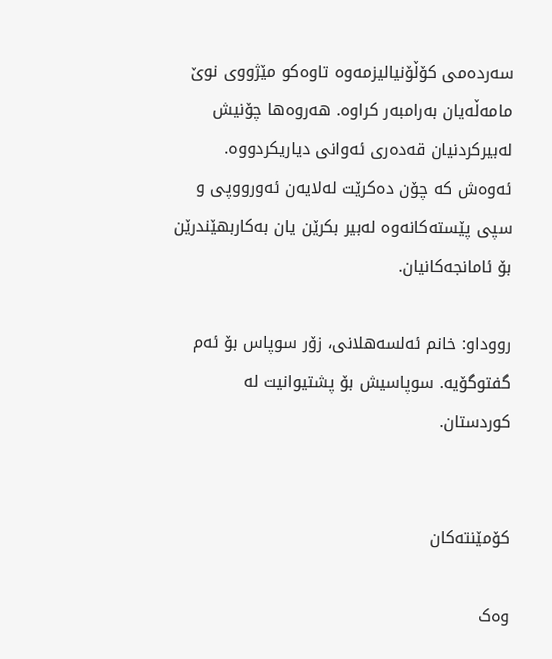سەردەمی کۆڵۆنیالیزمەوە تاوەکو مێژووی نوێ مامەڵەیان بەرامبەر کراوە. هەروەها چۆنیش لەبیرکردنیان قەدەری ئەوانی دیاریکردووە. ئەوەش کە چۆن دەکرێت لەلایەن ئەورووپی و سپی پێستەکانەوە لەبیر بکرێن یان بەکاربهێندرێن بۆ ئامانجەکانیان.

رووداو: خانم ئەلسەهلانی، زۆر سوپاس بۆ ئەم گفتوگۆیە. سوپاسیش بۆ پشتیوانیت لە کوردستان.


کۆمێنتەکان

وەک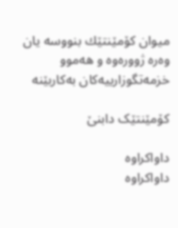میوان کۆمێنتێك بنووسە یان وەرە ژوورەوە و هه‌موو خزمەتگوزارییەکان به‌كاربێنه‌

کۆمێنتێک دابنێ

داواکراوە
داواکراوە